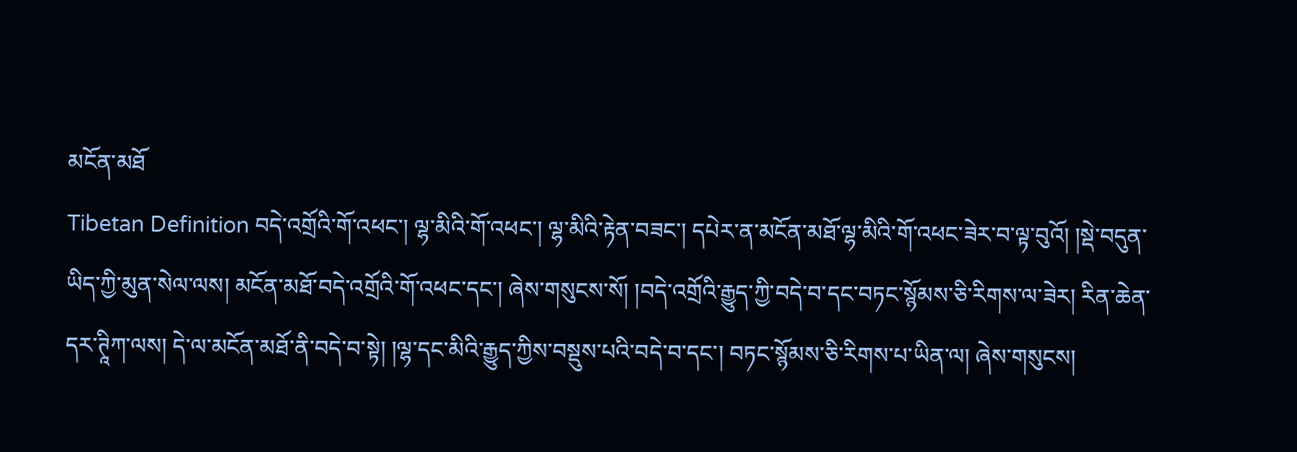མངོན་མཐོ
Tibetan Definition བདེ་འགྲོའི་གོ་འཕང་། ལྷ་མིའི་གོ་འཕང་། ལྷ་མིའི་རྟེན་བཟང་། དཔེར་ན་མངོན་མཐོ་ལྷ་མིའི་གོ་འཕང་ཟེར་བ་ལྟ་བུའོ། །སྡེ་བདུན་ཡིད་ཀྱི་མུན་སེལ་ལས། མངོན་མཐོ་བདེ་འགྲོའི་གོ་འཕང་དང་། ཞེས་གསུངས་སོ། །བདེ་འགྲོའི་རྒྱུད་ཀྱི་བདེ་བ་དང་བཏང་སྙོམས་ཅི་རིགས་ལ་ཟེར། རིན་ཆེན་དར་ཊཱིཀ་ལས། དེ་ལ་མངོན་མཐོ་ནི་བདེ་བ་སྟེ། །ལྷ་དང་མིའི་རྒྱུད་ཀྱིས་བསྡུས་པའི་བདེ་བ་དང་། བཏང་སྙོམས་ཅི་རིགས་པ་ཡིན་ལ། ཞེས་གསུངས།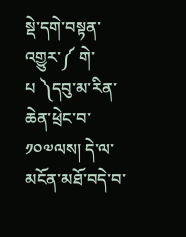སྡེ་དགེ་བསྟན་འགྱུར་༼ གེ་པ ༽དབུ་མ་རིན་ཆེན་ཕྲེང་བ་༡༠༧ལས། དེ་ལ་མངོན་མཐོ་བདེ་བ་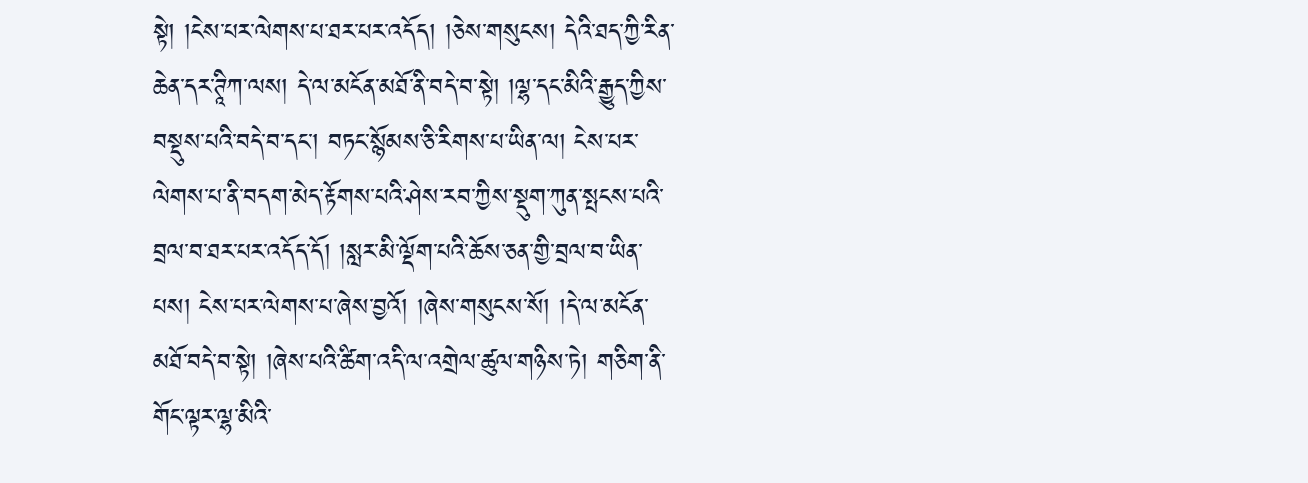སྟེ། །ངེས་པར་ལེགས་པ་ཐར་པར་འདོད། །ཅེས་གསུངས། དེའི་ཐད་ཀྱི་རིན་ཆེན་དར་ཊཱིཀ་ལས། དེ་ལ་མངོན་མཐོ་ནི་བདེ་བ་སྟེ། །ལྷ་དང་མིའི་རྒྱུད་ཀྱིས་བསྡུས་པའི་བདེ་བ་དང་། བཏང་སྙོམས་ཅི་རིགས་པ་ཡིན་ལ། ངེས་པར་ལེགས་པ་ནི་བདག་མེད་རྟོགས་པའི་ཤེས་རབ་ཀྱིས་སྡུག་ཀུན་སྤངས་པའི་བྲལ་བ་ཐར་པར་འདོད་དོ། །སླར་མི་ལྡོག་པའི་ཆོས་ཅན་གྱི་བྲལ་བ་ཡིན་པས། ངེས་པར་ལེགས་པ་ཞེས་བྱའོ། །ཞེས་གསུངས་སོ། །དེ་ལ་མངོན་མཐོ་བདེ་བ་སྟེ། །ཞེས་པའི་ཚིག་འདི་ལ་འགྲེལ་ཚུལ་གཉིས་ཏེ། གཅིག་ནི་གོང་ལྟར་ལྷ་མིའི་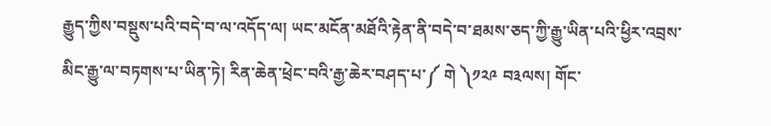རྒྱུད་ཀྱིས་བསྡུས་པའི་བདེ་བ་ལ་འདོད་ལ། ཡང་མངོན་མཐོའི་རྟེན་ནི་བདེ་བ་ཐམས་ཅད་ཀྱི་རྒྱུ་ཡིན་པའི་ཕྱིར་འབྲས་མིང་རྒྱུ་ལ་བཏགས་པ་ཡིན་ཏེ། རིན་ཆེན་ཕྲེང་བའི་རྒྱ་ཆེར་བཤད་པ་༼ གེ ༽༡༢༩ བ༣ལས། གོང་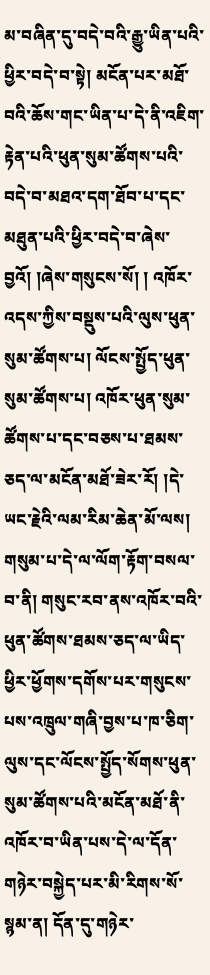མ་བཞིན་དུ་བདེ་བའི་རྒྱུ་ཡིན་པའི་ཕྱིར་བདེ་བ་སྟེ། མངོན་པར་མཐོ་བའི་ཆོས་གང་ཡིན་པ་དེ་ནི་འཇིག་རྟེན་པའི་ཕུན་སུམ་ཚོགས་པའི་བདེ་བ་མཐའ་དག་ཐོབ་པ་དང་མཐུན་པའི་ཕྱིར་བདེ་བ་ཞེས་བྱའོ། །ཞེས་གསུངས་སོ། ། འཁོར་འདས་ཀྱིས་བསྡུས་པའི་ལུས་ཕུན་སུམ་ཚོགས་པ། ལོངས་སྤྱོད་ཕུན་སུམ་ཚོགས་པ། འཁོར་ཕུན་སུམ་ཚོགས་པ་དང་བཅས་པ་ཐམས་ཅད་ལ་མངོན་མཐོ་ཟེར་རོ། །དེ་ཡང་རྗེའི་ལམ་རིམ་ཆེན་མོ་ལས། གསུམ་པ་དེ་ལ་ལོག་རྟོག་བསལ་བ་ནི། གསུང་རབ་ནས་འཁོར་བའི་ཕུན་ཚོགས་ཐམས་ཅད་ལ་ཡིད་ཕྱིར་ཕྱོགས་དགོས་པར་གསུངས་པས་འཁྲུལ་གཞི་བྱས་པ་ཁ་ཅིག་ལུས་དང་ལོངས་སྤྱོད་སོགས་ཕུན་སུམ་ཚོགས་པའི་མངོན་མཐོ་ནི་འཁོར་བ་ཡིན་པས་དེ་ལ་དོན་གཉེར་བསྐྱེད་པར་མི་རིགས་སོ་སྙམ་ན། དོན་དུ་གཉེར་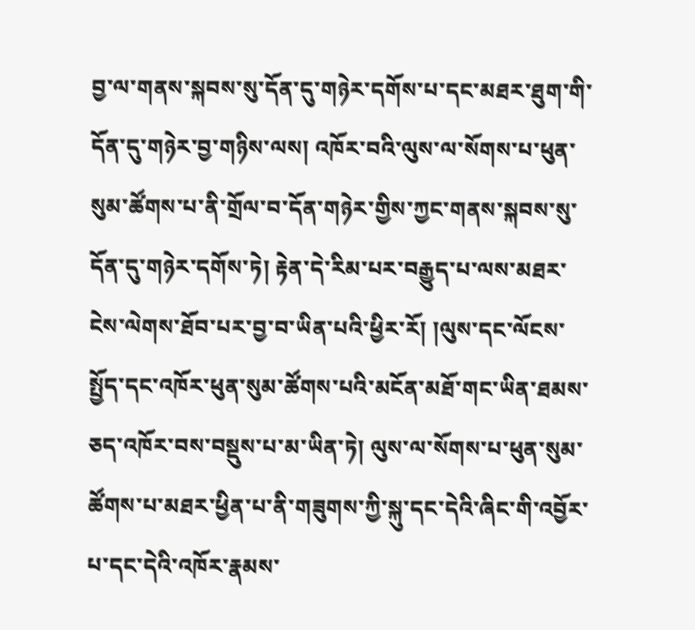བྱ་ལ་གནས་སྐབས་སུ་དོན་དུ་གཉེར་དགོས་པ་དང་མཐར་ཐུག་གི་དོན་དུ་གཉེར་བྱ་གཉིས་ལས། འཁོར་བའི་ལུས་ལ་སོགས་པ་ཕུན་སུམ་ཚོགས་པ་ནི་གྲོལ་བ་དོན་གཉེར་གྱིས་ཀྱང་གནས་སྐབས་སུ་དོན་དུ་གཉེར་དགོས་ཏེ། རྟེན་དེ་རིམ་པར་བརྒྱུད་པ་ལས་མཐར་ངེས་ལེགས་ཐོབ་པར་བྱ་བ་ཡིན་པའི་ཕྱིར་རོ། །ལུས་དང་ལོངས་སྤྱོད་དང་འཁོར་ཕུན་སུམ་ཚོགས་པའི་མངོན་མཐོ་གང་ཡིན་ཐམས་ཅད་འཁོར་བས་བསྡུས་པ་མ་ཡིན་ཏེ། ལུས་ལ་སོགས་པ་ཕུན་སུམ་ཚོགས་པ་མཐར་ཕྱིན་པ་ནི་གཟུགས་ཀྱི་སྐུ་དང་དེའི་ཞིང་གི་འབྱོར་པ་དང་དེའི་འཁོར་རྣམས་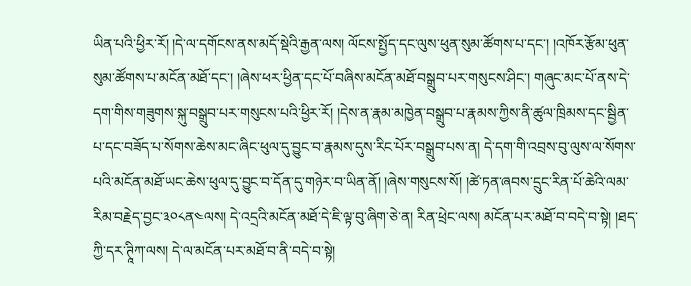ཡིན་པའི་ཕྱིར་རོ། །དེ་ལ་དགོངས་ནས་མདོ་སྡེའི་རྒྱན་ལས། ལོངས་སྤྱོད་དང་ལུས་ཕུན་སུམ་ཚོགས་པ་དང་། །འཁོར་རྩོམ་ཕུན་སུམ་ཚོགས་པ་མངོན་མཐོ་དང་། །ཞེས་ཕར་ཕྱིན་དང་པོ་བཞིས་མངོན་མཐོ་བསྒྲུབ་པར་གསུངས་ཤིང་། གཞུང་མང་པོ་ནས་དེ་དག་གིས་གཟུགས་སྐུ་བསྒྲུབ་པར་གསུངས་པའི་ཕྱིར་རོ། །དེས་ན་རྣམ་མཁྱེན་བསྒྲུབ་པ་རྣམས་ཀྱིས་ནི་ཚུལ་ཁྲིམས་དང་སྦྱིན་པ་དང་བཟོད་པ་སོགས་ཆེས་མང་ཞིང་ཕུལ་དུ་བྱུང་བ་རྣམས་དུས་རིང་པོར་བསྒྲུབ་པས་ན། དེ་དག་གི་འབྲས་བུ་ལུས་ལ་སོགས་པའི་མངོན་མཐོ་ཡང་ཆེས་ཕུལ་དུ་བྱུང་བ་དོན་དུ་གཉེར་བ་ཡིན་ནོ། །ཞེས་གསུངས་སོ། །ཚེ་ཏན་ཞབས་དྲུང་རིན་པོ་ཆེའི་ལམ་རིམ་བརྗེད་བྱང་༣༠༨ན༤ལས། དེ་འདྲའི་མངོན་མཐོ་དེ་ཇི་ལྟ་བུ་ཞིག་ཅེ་ན། རིན་ཕྲེང་ལས། མངོན་པར་མཐོ་བ་བདེ་བ་སྟེ། །ཐད་ཀྱི་དར་ཊཱིཀ་ལས། དེ་ལ་མངོན་པར་མཐོ་བ་ནི་བདེ་བ་སྟེ།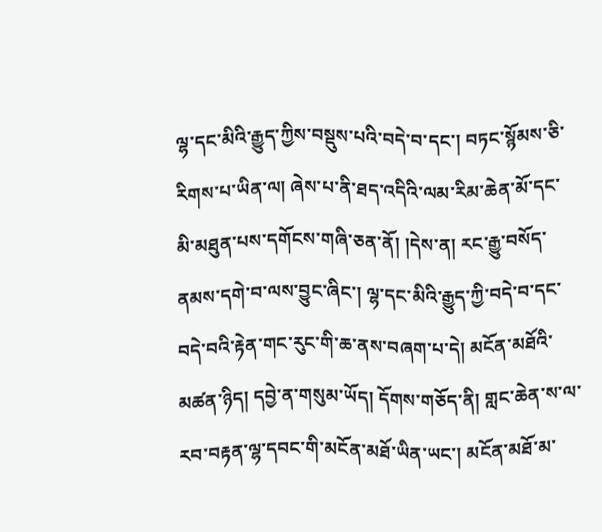ལྷ་དང་མིའི་རྒྱུད་ཀྱིས་བསྡུས་པའི་བདེ་བ་དང་། བཏང་སྙོམས་ཅི་རིགས་པ་ཡིན་ལ། ཞེས་པ་ནི་ཐད་འདིའི་ལམ་རིམ་ཆེན་མོ་དང་མི་མཐུན་པས་དགོངས་གཞི་ཅན་ནོ། །དེས་ན། རང་རྒྱུ་བསོད་ནམས་དགེ་བ་ལས་བྱུང་ཞིང་། ལྷ་དང་མིའི་རྒྱུད་ཀྱི་བདེ་བ་དང་བདེ་བའི་རྟེན་གང་རུང་གི་ཆ་ནས་བཞག་པ་དེ། མངོན་མཐོའི་མཚན་ཉིད། དབྱེ་ན་གསུམ་ཡོད། དོགས་གཅོད་ནི། གླང་ཆེན་ས་ལ་རབ་བརྟན་ལྷ་དབང་གི་མངོན་མཐོ་ཡིན་ཡང་། མངོན་མཐོ་མ་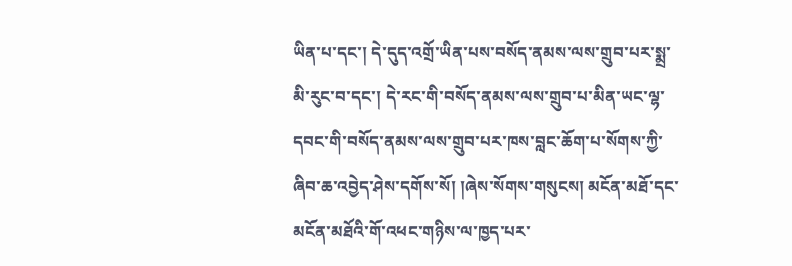ཡིན་པ་དང་། དེ་དུད་འགྲོ་ཡིན་པས་བསོད་ནམས་ལས་གྲུབ་པར་སྨྲ་མི་རུང་བ་དང་། དེ་རང་གི་བསོད་ནམས་ལས་གྲུབ་པ་མིན་ཡང་ལྷ་དབང་གི་བསོད་ནམས་ལས་གྲུབ་པར་ཁས་བླང་ཆོག་པ་སོགས་ཀྱི་ཞིབ་ཆ་འབྱེད་ཤེས་དགོས་སོ། །ཞེས་སོགས་གསུངས། མངོན་མཐོ་དང་མངོན་མཐོའི་གོ་འཕང་གཉིས་ལ་ཁྱད་པར་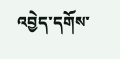འབྱེད་དགོས་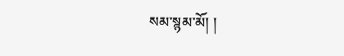སམ་སྙམ་མོ། །